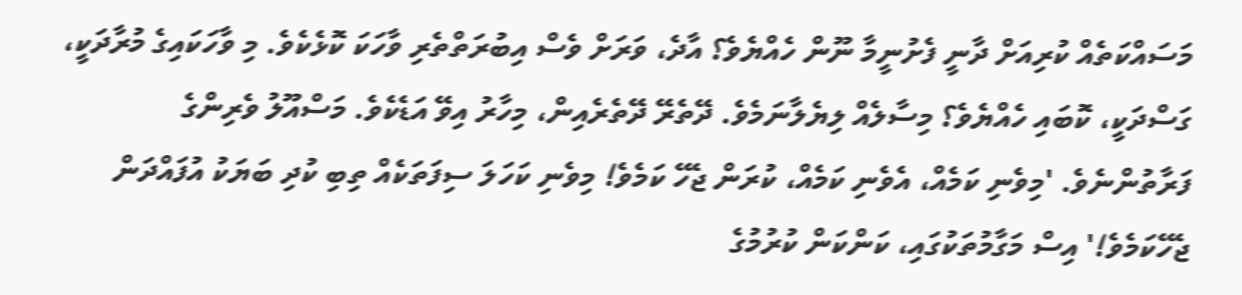މަސައްކަތެއް ކުރިއަށް ދާނީ ފެށުނީމާ ނޫން ހެއްޔެވެ؟ އާދެ، ވަރަށް ވެސް އިބުރަތްތެރި ވާހަކަ ކޮޅެކެވެ. މި ވާހަކައިގެ މުރާދަކީ، ގަސްދަކީ، ކޮބައި ހެއްޔެވެ؟ މިސާލެއް ލިޔެލާނަމެވެ. ދޭތެރޭ ދޭތެރެއިން، މިހާރު އިވޭ އަޑެކެވެ. މަސްއޫލު ވެރިންގެ ފަރާތުންނެވެ. 'މިވެނި ކަމެއް، އެވެނި ކަމެއް، ކުރަން ޖެހޭ ކަމެވެ! މިވެނި ކަހަލަ ސިފަތަކެއް ތިބި ކުދި ބަޔަކު އުފައްދަން ޖެހޭކަމެވެ!' އިސް މަގާމުތަކުގައި، ކަންކަން ކުރުމުގެ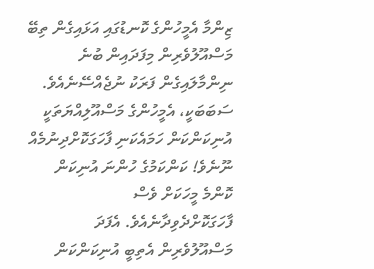ޒިންމާ އެމީހުންގެ ކޮނޑުގައި އަޅައިގެން ތިބޭ މަސްއޫލުވެރިން މިފަދައިން ބުނެ ނިންމާލައިގެން ފަރަކު ނުޖެއްސޭނެއެވެ. ސަބަބަކީ، އެމީހުންގެ މަސްއޫލިއްޔަތަކީ އުނިކަންކަން ހަމައެކަނި ފާހަގަކޮށްދިނުމެއް ނޫނެވެ! ކަންކަމުގެ ހުންނަ އުނިކަން ކޮންމެ މީހަކަށް ވެސް ފާހަގަކޮށްދެވިދާނެއެވެ. އެފަދަ މަސްއޫލުވެރިން އެތިބީ އުނިކަންކަން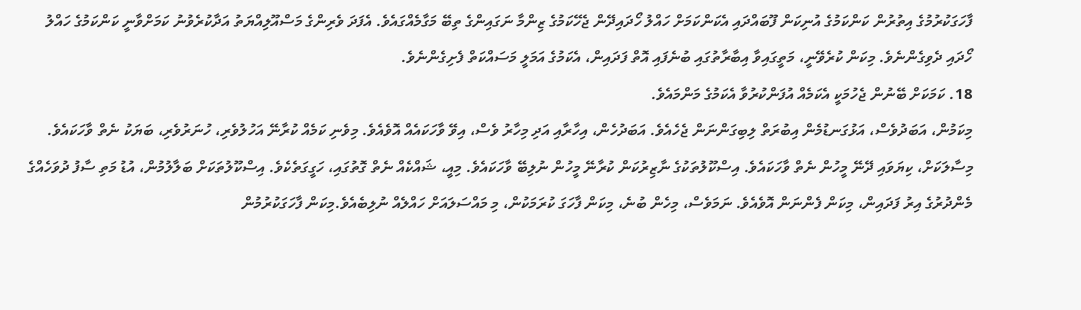ފާހަގަކުރުމުގެ އިތުރުން ކަންކަމުގެ އުނިކަން ފޫބައްދައި އެކަންކަމަށް ހައްލު ހޯދައިދޭން ޖެހޭކަމުގެ ޒިންމާ ނަގައިންގެ ތިބޭ މަގާމެއްގައެވެ. އެފަދަ ވެރިންގެ މަސްއޫލިއްޔަތު އަދާކުރެވުނު ކަމަށްވާނީ ކަންކަމުގެ ހައްލު ހޯދައި ދެވިގެންނެވެ. މިކަން ކުރެވޭނީ، މަތީގައިވާ އިބާރާތުގައި ބުނެފައި އޮތް ފަދައިން، އެކަމުގެ އަމަލީ މަސައްކަތް ފެށިގެންނެވެ.
18. ކަމަކަށް ބޭނުން ޖެހުމަކީ އެކަމެއް އުފަންކުރުވާ އެކަމުގެ މަންމައެވެ.
މިކަމުން، އަބަދުވެސް، އަޅުގަނޑުމެން އިބުރަތް ލިބިގަންނަން ޖެހެއެވެ. އަބަދުހެން، އިހާރާއި އަދި މިހާރު ވެސް، އިވޭ ވާހަކައެއް އޮވެއެވެ. މިވެނި ކަމެއް ކުރާނޭ އަހުލުވެރި، ހުނަރުވެރި، ބަޔަކު ނެތް ވާހަކައެވެ. މިސާލަކަށް، ކިޔަވައި ދޭނޭ މީހުން ނެތް ވާހަކައެވެ. އިސްކޫލުތަކުގެ ނާޒިރުކަން ކުރާނޭ މީހުން ނުލިބޭ ވާހަކައެވެ. މިއީ، ޝައްކެއް ނެތް ގޮތުގައި، ހަގީގަތެކެވެ. އިސްކޫލުތަކަށް ބަލާލުމުން، އުޑު މަތި ސާފު ދުވަހެއްގެ މެންދުރުގެ އިރު ފަދައިން، މިކަން ފެންނަން އޮވެއެވެ. ނަމަވެސް، މިހެން ބުނެ، މިކަން ފާހަގަ ކުރަމަކުން، މި މައްސަލައަށް ހައްލެއް ނުލިބެއެވެ.މިކަން ފާހަގަކުރުމުން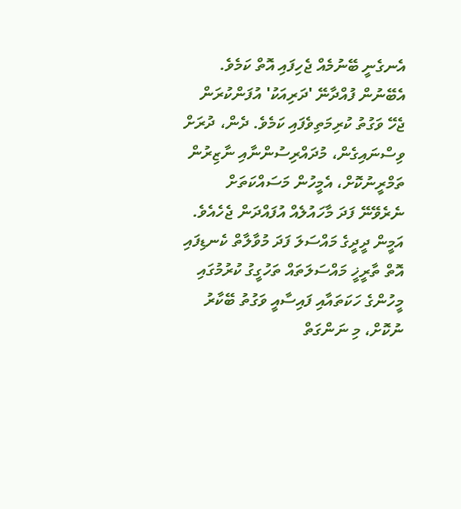އެނގެނީ ބޭނުމެއް ޖެހިފައި އޮތް ކަމެވެ. އެބޭނުން ފުއްދާނޭ 'ދަރިއަކު' އުފަންކުރަން ޖެހޭ ވަގުތު ކުރިމަތިވެފައި ކަމެވެ. ދެން، ދުރަށް ވިސްނައިގެން، މުދައްރިސުންނާއި ނާޒިރުން ތަމްރީނުކޮށް، އެމީހުން މަސައްކަތަށް ނެރެވޭނޭ ފަދަ މާހައުލެއް އުފައްދަން ޖެހެއެވެ. އަމީން ދީދީގެ މައްސަލަ ފަދަ މުވާލާތް ކެނޑިފައި އޮތް ތާރީޚީ މައްސަލަތައް ތަހުގީގު ކުރުމުގައި މީހުންގެ ހަކަތައާއި ފައިސާއީ ވަގުތު ބޭކާރު ނުކޮށް، މި ނަންގަތް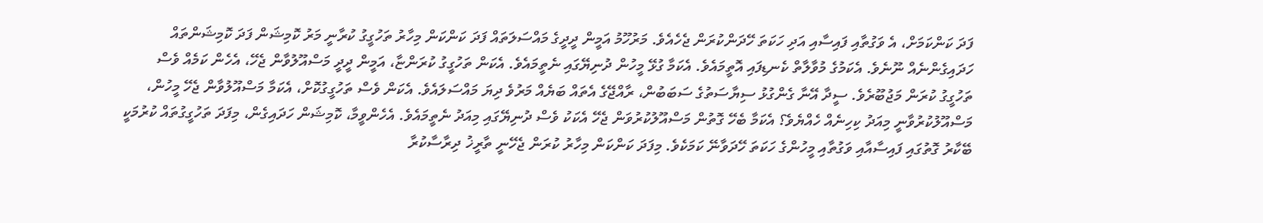ފަދަ ކަންކަމަށް، އެ ވަގުތާއި ފައިސާއި އަދި ހަކަތަ ހޭދަންކުރަން ޖެހެއެވެ. މަރުހޫމު އަމީން ދީދީގެ މައްސަލަތައް ފަދަ ކަންކަން މިހާރު ތަހުގީގު ކުރާނީ މަރު ކޮމިޝަން ފަދަ ކޮމިޝަންތައް ހަދައިގެންނެއް ނޫނެވެ. އެކަމުގެ މުވާލާތް ކެނޑިފައި އޮތީމައެވެ. އެކަމާ ގުޅޭ މީހުން ދުނިޔޭގައި ނެތީމައެވެ. އެކަން ތަހުގީގު ކުރަންޏާ، އަމީން ދީދީ މަސްއޫލުވާން ޖެހޭ، އެހެން ކަމެއް ވެސް ތަހުގީގު ކުރަން މަޖުބޫރެވެ. ސީދާ އޭނާ ގެންގުޅު ސިޔާސަތުގެ ސަބަބުން، ރާއްޖޭގެ އެތައް ބަޔެއް މަރުވެ ދިޔަ މައްސަލައެވެ. އެކަން ވެސް ތަހުގީގުކޮށް، އެކަމާ މަސްއޫލުވާން ޖެހޭ މީހުން، މަސްއޫލުކުރުވާނީ މިއަދު ކިހިނެއް ހެއްޔެވެ؟ އެކަމާ ބެހޭ ގޮތުން މަސްއޫލުކުރުވަން ޖެހޭ އެކަކު ވެސް ދުނިޔޭގައި މިއަދު ނެތީމައެވެ. އެހެންވީމާ، ކޮމިޝަން ހަދައިގެން، މިފަދަ ތަހުގީގުތައް ކުރުމަކީ ބޭކާރު ގޮތުގައި ފައިސާއާއި ވަގުތާއި މީހުންގެ ހަކަތަ ހޭދަވާނޭ ކަމަކެވެ. މިފަދަ ކަންކަން މިހާރު ކުރަން ޖެހޭނީ ތާރީޚު ދިރާސާކުރާ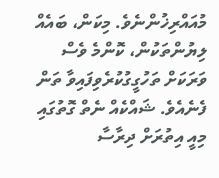މުއައްރިޚުންނެވެ. މިކަން، ބައެއް ލިޔުންތަކުން، ކޮންމެ ވެސް ވަރަކަށް ތަހުގީގުކުރެވިފައިވާ ތަން ފެނެއެވެ. ޝައްކެއް ނެތް ގޮތުގައި މިއީ އިތުރަށް ދިރާސާ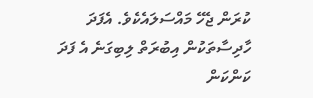ކުރަން ޖެހޭ މައްސަލައެކެވެ. އެފަދަ ހާދިސާތަކުން އިބުރަތް ލިބިގަނެ އެ ފަދަ ކަންކަން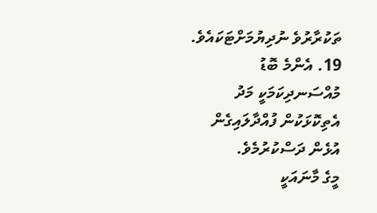ތަކުރާރުވެ ނުދިޔުމަށްޓަކައެވެ.
19. އެންމެ ބޮޑު މުއްސަނދިކަމަކީ މަދު އެތިކޮޅަކުން ފުއްދާލައިގެން އުޅެން ދަސްކުރުމެވެ.
މީގެ މާނައަކީ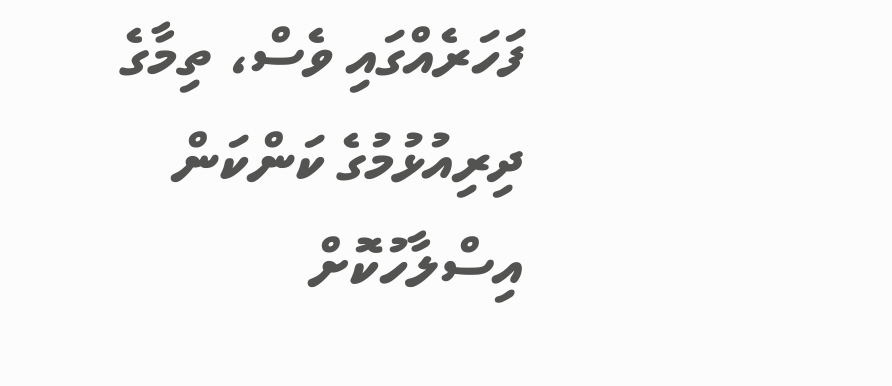ފަހަރެއްގައި ވެސް، ތިމާގެ ދިރިއުޅުމުގެ ކަންކަން އިސްލާހުކޮށް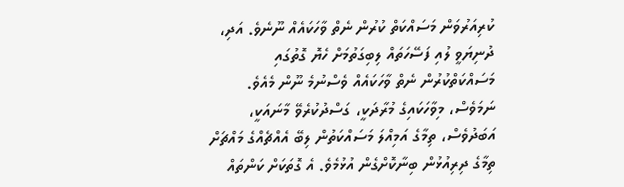ކުރިއަރުވަން މަސައްކަތް ކުރުން ނެތް ވާހަކައެއް ނޫނެވެ. އަދި، ދުނިޔަވީ ލުއި ފަސޭހަތައް ލިބިގަތުމަށް ހެޔޮ ގޮތުގައި މަސައްކަތްކުރުން ނެތް ވާހަކައެއް ވެސްނުމެ ނޫން މެއެވެ. ނަމަވެސް، މިވާހަކައިގެ މުރާދަކީ، ގަސްދުކުރެވޭ މާނައަކީ، އަބަދުވެސް، ތިމާގެ އަމިއްލަ މަސައްކަތުން ލިބޭ އެއްޗެއްގެ މައްޗަށް ތިމާގެ ދިރިއުޅުން ބިނާކޮށްގެން އުޅުމެވެ. އެ ގޮތަކަށް ކަންތައް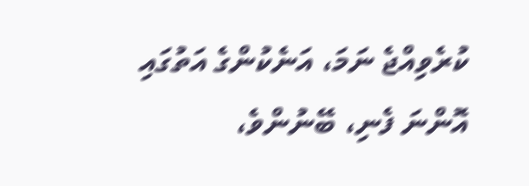ކުރެވިއްޖެ ނަމަ، އަނެކުންގެ އަތުގައި އޮންނަ ފެނި، ބޭނުންވެ،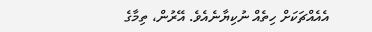އެއެއްޗަކަށް ހިތެއް ނުކިޔާނެއެވެ. އޭރުން، ތިމާގެ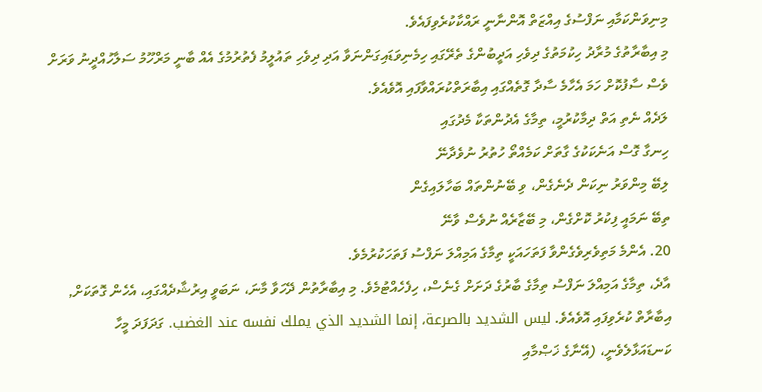މިނިވަންކަމާއި ނަފްސުގެ އިއްޒަތް އޮންނާނީ ރައްކާކުރެވިފައެވެ.
މި އިބާރާތުގެ މުރާދު ހިކުމަތުގެ ދިވެހި އަދީބުންގެ ތެރޭގައި ހިމެނިވަޑައިގަންނަވާ އަދި ދިވެހި ތައުލީމު ފެތުރުމުގެ އެއް ބާނީ މަރްހޫމު ސަލާހުއްދީނު ވަރަށް ވެސް ސާފުކޮށް ހަމަ އެހާމެ ސާދާ ގޮތެއްގައި އިބާރަތްކުރައްވާފައި އޮވެއެވެ.
ލަދެއް ނެތި އަތް ދިމާކުރުމީ، ތިމާގެ އެދުންތަކާ މެދުގައި
ހިނގާ ގޮސް އަނެކަކުގެ ގާތަށް ކަމެއްތޯ ހުތުރު ނުވެދާނޭ
ލިބޭ މިންވަރު ނިކަން ދެނެގެން، ވި ބޭނުންތައް ބަހާލައިގެން
ތިބޭ ނަމައީ ފިކުރު ކޮށްގެން، މި ބޭޒާރެއް ނުވެސް ވާނޭ
20. އެންމެ މަތިވެރިވެގެންވާ ފަތަހައަކީ ތިމާގެ އަމިއްލަ ނަފްސު ފަތަހަކުރުމެވެ.
އާދެ، ތިމާގެ އަމިއްލަ ނަފްސު ތިމާގެ ބާރުގެ ދަށަށް ގެނެސް، ހިފެހެއްޓުމެވެ. މި އިބާރާތުން ދޭހަވާ މާނަ، ނަބަވީ އިރުޝާދެއްގައި، އެހެން ގޮތަކަށް, އިބާރާތް ކުރެވިފައި އޮވެއެވެ. ليس الشديد بالصرعة، إنما الشديد الذي يملك نفسه عند الغضب. ގަދަފަދަ މީހާ ކަނޑައަޅާލެވެނީ، (އޭނާގެ ޚަޞްމާއި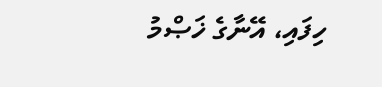ހިފައި، އޭނާގެ ޚަޞްމު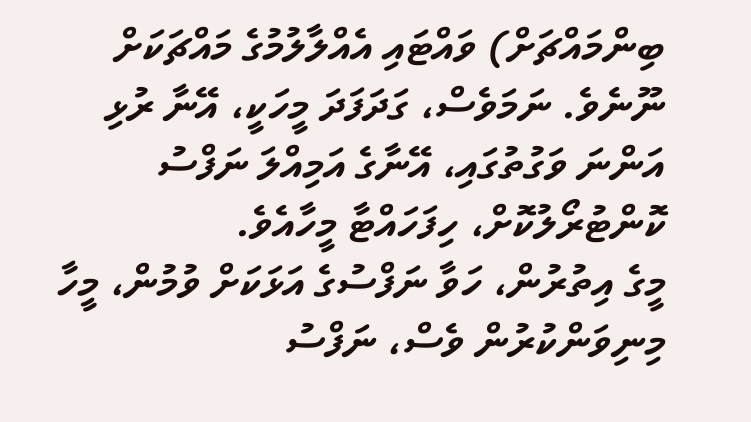ބިންމައްޗަށް) ވައްޓައި އެއްލާލުމުގެ މައްޗަކަށް ނޫނެވެ. ނަމަވެސް، ގަދަފަދަ މީހަކީ، އޭނާ ރުޅި އަންނަ ވަގުތުގައި، އޭނާގެ އަމިއްލަ ނަފްސު ކޮންޓުރޯލުކޮށް، ހިފަހައްޓާ މީހާއެވެ.
މީގެ އިތުރުން، ހަވާ ނަފްސުގެ އަޅަކަށް ވުމުން، މީހާ މިނިވަންކުރުން ވެސް، ނަފްސު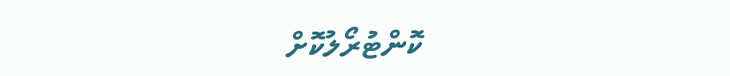ކޮންޓުރޯލުކޮށް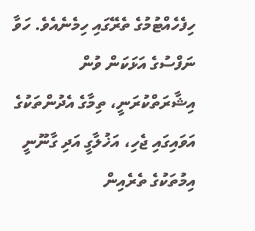ހިފެހެއްޓުމުގެ ތެރޭގައި ހިމެނެއެވެ. ހަވާ ނަފްސުގެ އަޅަކަން ވުން އިޝާރަތްކުރަނީ، ތިމާގެ އެދުންތަކުގެ އަވައިގައި ޖެހި، އަޚުލާގީ އަދި ގާނޫނީ އިމުތަކުގެ ތެރެއިން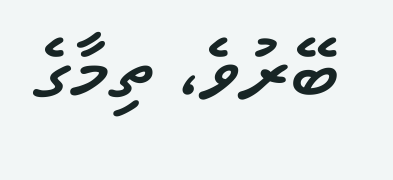ބޭރުވެ، ތިމާގެ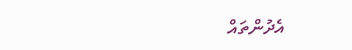އެދުންތައް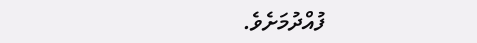ފުއްދުމަށެވެ.